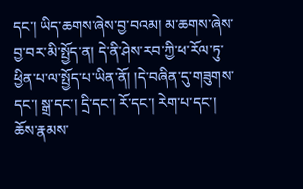དང་། ཡིད་ཆགས་ཞེས་བྱ་བའམ། མ་ཆགས་ཞེས་བྱ་བར་མི་སྤྱོད་ན། དེ་ནི་ཤེས་རབ་ཀྱི་ཕ་རོལ་ཏུ་ཕྱིན་པ་ལ་སྤྱོད་པ་ཡིན་ནོ། །དེ་བཞིན་དུ་གཟུགས་དང་། སྒྲ་དང་། དྲི་དང་། རོ་དང་། རེག་པ་དང་། ཆོས་རྣམས་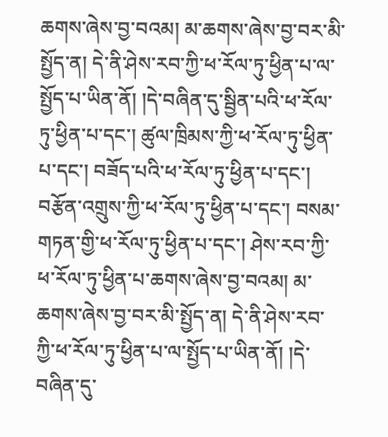ཆགས་ཞེས་བྱ་བའམ། མ་ཆགས་ཞེས་བྱ་བར་མི་སྤྱོད་ན། དེ་ནི་ཤེས་རབ་ཀྱི་ཕ་རོལ་ཏུ་ཕྱིན་པ་ལ་སྤྱོད་པ་ཡིན་ནོ། །དེ་བཞིན་དུ་སྦྱིན་པའི་ཕ་རོལ་ཏུ་ཕྱིན་པ་དང་། ཚུལ་ཁྲིམས་ཀྱི་ཕ་རོལ་ཏུ་ཕྱིན་པ་དང་། བཟོད་པའི་ཕ་རོལ་ཏུ་ཕྱིན་པ་དང་། བརྩོན་འགྲུས་ཀྱི་ཕ་རོལ་ཏུ་ཕྱིན་པ་དང་། བསམ་གཏན་གྱི་ཕ་རོལ་ཏུ་ཕྱིན་པ་དང་། ཤེས་རབ་ཀྱི་ཕ་རོལ་ཏུ་ཕྱིན་པ་ཆགས་ཞེས་བྱ་བའམ། མ་ཆགས་ཞེས་བྱ་བར་མི་སྤྱོད་ན། དེ་ནི་ཤེས་རབ་ཀྱི་ཕ་རོལ་ཏུ་ཕྱིན་པ་ལ་སྤྱོད་པ་ཡིན་ནོ། །དེ་བཞིན་དུ་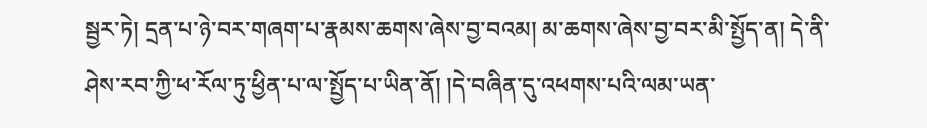སྦྱར་ཏེ། དྲན་པ་ཉེ་བར་གཞག་པ་རྣམས་ཆགས་ཞེས་བྱ་བའམ། མ་ཆགས་ཞེས་བྱ་བར་མི་སྤྱོད་ན། དེ་ནི་ཤེས་རབ་ཀྱི་ཕ་རོལ་ཏུ་ཕྱིན་པ་ལ་སྤྱོད་པ་ཡིན་ནོ། །དེ་བཞིན་དུ་འཕགས་པའི་ལམ་ཡན་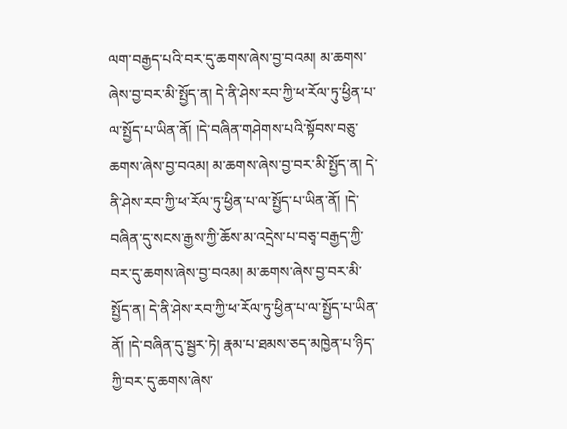ལག་བརྒྱད་པའི་བར་དུ་ཆགས་ཞེས་བྱ་བའམ། མ་ཆགས་ཞེས་བྱ་བར་མི་སྤྱོད་ན། དེ་ནི་ཤེས་རབ་ཀྱི་ཕ་རོལ་ཏུ་ཕྱིན་པ་ལ་སྤྱོད་པ་ཡིན་ནོ། །དེ་བཞིན་གཤེགས་པའི་སྟོབས་བཅུ་ཆགས་ཞེས་བྱ་བའམ། མ་ཆགས་ཞེས་བྱ་བར་མི་སྤྱོད་ན། དེ་ནི་ཤེས་རབ་ཀྱི་ཕ་རོལ་ཏུ་ཕྱིན་པ་ལ་སྤྱོད་པ་ཡིན་ནོ། །དེ་བཞིན་དུ་སངས་རྒྱས་ཀྱི་ཆོས་མ་འདྲེས་པ་བཅྭ་བརྒྱད་ཀྱི་བར་དུ་ཆགས་ཞེས་བྱ་བའམ། མ་ཆགས་ཞེས་བྱ་བར་མི་སྤྱོད་ན། དེ་ནི་ཤེས་རབ་ཀྱི་ཕ་རོལ་ཏུ་ཕྱིན་པ་ལ་སྤྱོད་པ་ཡིན་ནོ། །དེ་བཞིན་དུ་སྦྱར་ཏེ། རྣམ་པ་ཐམས་ཅད་མཁྱེན་པ་ཉིད་ཀྱི་བར་དུ་ཆགས་ཞེས་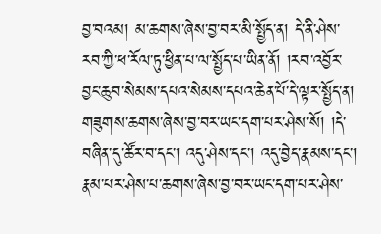བྱ་བའམ། མ་ཆགས་ཞེས་བྱ་བར་མི་སྤྱོད་ན། དེ་ནི་ཤེས་རབ་ཀྱི་ཕ་རོལ་ཏུ་ཕྱིན་པ་ལ་སྤྱོད་པ་ཡིན་ནོ། །རབ་འབྱོར་བྱང་ཆུབ་སེམས་དཔའ་སེམས་དཔའ་ཆེན་པོ་དེ་ལྟར་སྤྱོད་ན། གཟུགས་ཆགས་ཞེས་བྱ་བར་ཡང་དག་པར་ཤེས་སོ། །དེ་བཞིན་དུ་ཚོར་བ་དང་། འདུ་ཤེས་དང་། འདུ་བྱེད་རྣམས་དང་། རྣམ་པར་ཤེས་པ་ཆགས་ཞེས་བྱ་བར་ཡང་དག་པར་ཤེས་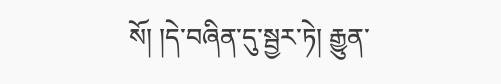སོ། །དེ་བཞིན་དུ་སྦྱར་ཏེ། རྒྱུན་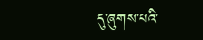དུ་ཞུགས་པའི་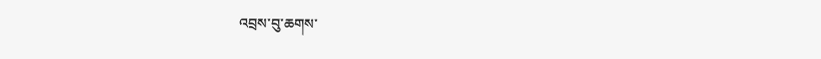འབྲས་བུ་ཆགས་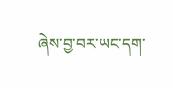ཞེས་བྱ་བར་ཡང་དག་